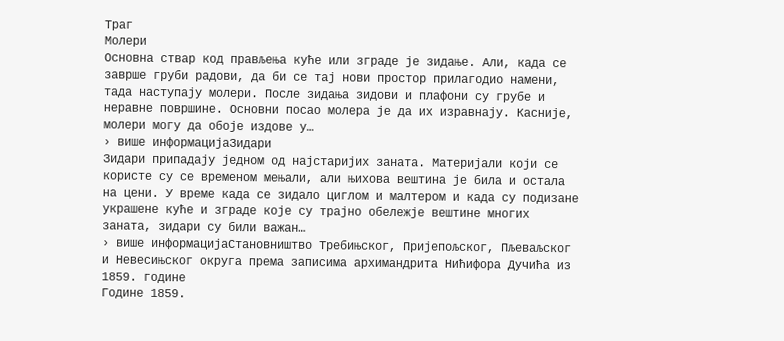Траг
Молери
Основна ствар код прављења куће или зграде је зидање. Али, када се заврше груби радови, да би се тај нови простор прилагодио намени, тада наступају молери. После зидања зидови и плафони су грубе и неравне површине. Основни посао молера је да их изравнају. Касније, молери могу да обоје издове у…
› више информацијаЗидари
Зидари припадају једном од најстаријих заната. Материјали који се користе су се временом мењали, али њихова вештина је била и остала на цени. У време када се зидало циглом и малтером и када су подизане украшене куће и зграде које су трајно обележје вештине многих заната, зидари су били важан…
› више информацијаСтановништво Требињског, Пријепољског, Пљеваљског и Невесињског округа према записима архимандрита Нићифора Дучића из 1859. године
Године 1859.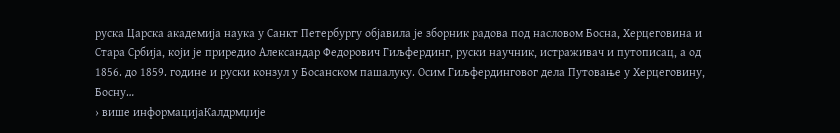руска Царска академија наука у Санкт Петербургу објавила је зборник радова под насловом Босна, Херцеговина и Стара Србија, који је приредио Александар Федорович Гиљфердинг, руски научник, истраживач и путописац, а од 1856. до 1859. године и руски конзул у Босанском пашалуку. Осим Гиљфердинговог дела Путовање у Херцеговину, Босну…
› више информацијаКалдрмџије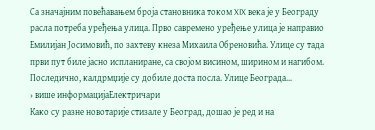Са значајним повећавањем броја становника током XIX века је у Београду расла потреба уређења улица. Прво савремено уређење улица је направио Емилијан Јосимовић, по захтеву кнеза Михаила Обреновића. Улице су тада први пут биле јасно испланиране, са својом висином, ширином и нагибом. Последично, калдрмџије су добиле доста посла. Улице Београда…
› више информацијаЕлектричари
Како су разне новотарије стизале у Београд, дошао је ред и на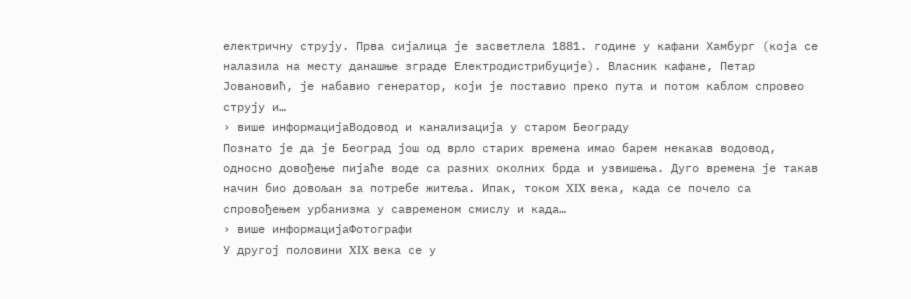електричну струју. Прва сијалица је засветлела 1881. године у кафани Хамбург (која се налазила на месту данашње зграде Електродистрибуције). Власник кафане, Петар Јовановић, је набавио генератор, који је поставио преко пута и потом каблом спровео струју и…
› више информацијаВодовод и канализација у старом Београду
Познато је да је Београд још од врло старих времена имао барем некакав водовод, односно довођење пијаће воде са разних околних брда и узвишења. Дуго времена је такав начин био довољан за потребе житеља. Ипак, током XIX века, када се почело са спровођењем урбанизма у савременом смислу и када…
› више информацијаФотографи
У другој половини XIX века се у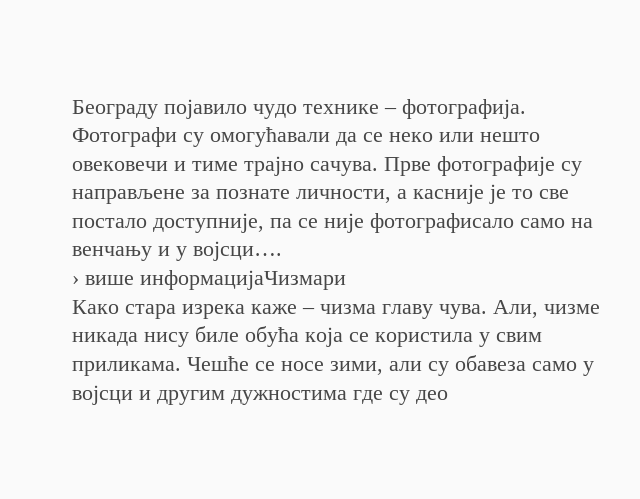Београду појавило чудо технике – фотографија. Фотографи су омогућавали да се неко или нешто овековечи и тиме трајно сачува. Прве фотографије су направљене за познате личности, а касније је то све постало доступније, па се није фотографисало само на венчању и у војсци….
› више информацијаЧизмари
Како стара изрека каже – чизма главу чува. Али, чизме никада нису биле обућа која се користила у свим приликама. Чешће се носе зими, али су обавеза само у војсци и другим дужностима где су део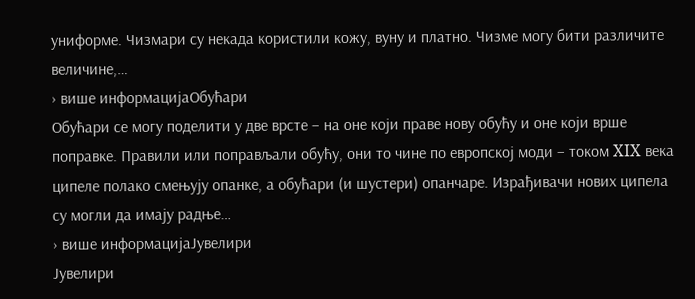униформе. Чизмари су некада користили кожу, вуну и платно. Чизме могу бити различите величине,…
› више информацијаОбућари
Обућари се могу поделити у две врсте – на оне који праве нову обућу и оне који врше поправке. Правили или поправљали обућу, они то чине по европској моди – током XIX века ципеле полако смењују опанке, а обућари (и шустери) опанчаре. Израђивачи нових ципела су могли да имају радње…
› више информацијаЈувелири
Јувелири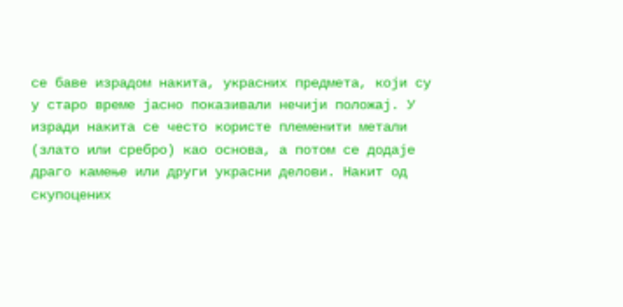се баве израдом накита, украсних предмета, који су у старо време јасно показивали нечији положај. У изради накита се често користе племенити метали (злато или сребро) као основа, а потом се додаје драго камење или други украсни делови. Накит од скупоцених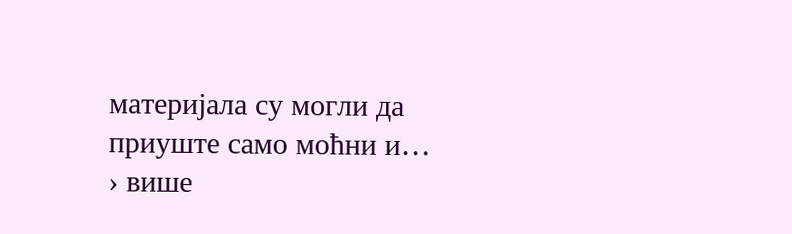материјала су могли да приуште само моћни и…
› више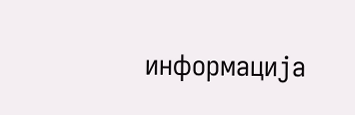информација